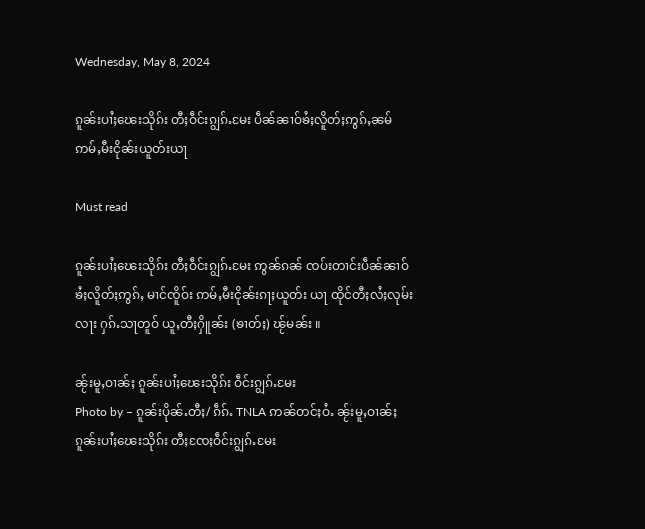Wednesday, May 8, 2024

ၵူၼ်းပၢႆႈၽေးသိုၵ်း တီႈဝဵင်းၵျွၵ်ႉမႄး ပဵၼ်ၼၢဝ်ၶႆႈလိူတ်ႈဢွၵ်ႇၼမ် ဢမ်ႇမီးငိုၼ်းယူတ်းယႃ

Must read

ၵူၼ်းပၢႆႈၽေးသိုၵ်း တီႈဝဵင်းၵျွၵ်ႉမႄး ဢွၼ်ၵၼ် ၸပ်းတၢင်းပဵၼ်ၼၢဝ်ၶႆႈလိူတ်ႈဢွၵ်ႇ မၢင်ၸိူဝ်း ဢမ်ႇမီးငိုၼ်းၵႃႈယူတ်း ယႃ ထိုင်တီႈလႆႈလုမ်းလႃး ႁၵ်ႉသႃတူဝ် ယူႇတီႈႁိူၼ်း (ၶၢတ်ႈ) ၽႂ်မၼ်း ။

ၼႂ်းမူႇဝၢၼ်ႈ ၵူၼ်းပၢႆႈၽေးသိုၵ်း ဝဵင်းၵျွၵ်ႉမႄး
Photo by – ၵူၼ်းပိုၼ်ႉတီႈ/ ၵဵၵ်ႉ TNLA ဢၼ်တင်ႈဝႆႉ ၼႂ်းမူႇဝၢၼ်ႈ ၵူၼ်းပၢႆႈၽေးသိုၵ်း တီႈၸႄႈဝဵင်းၵျွၵ်ႉမႄး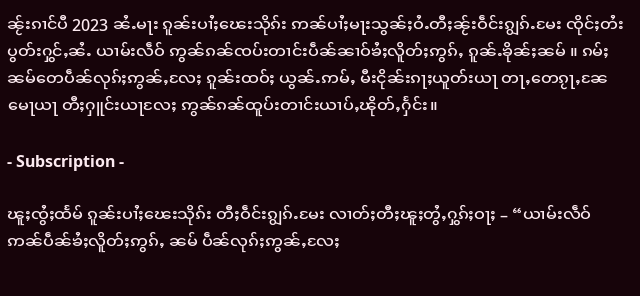ၼႂ်းၵၢင်ပီ 2023 ၼႆႉမႃး ၵူၼ်းပၢႆႈၽေးသိုၵ်း ဢၼ်ပၢႆႈမႃးသွၼ်ႈဝႆႉတီႈၼႂ်းဝဵင်းၵျွၵ်ႉမႄး ၸိုင်ႈတႆးပွတ်းႁွင်ႇၼႆႉ ယၢမ်းလဵဝ် ဢွၼ်ၵၼ်ၸပ်းတၢင်းပဵၼ်ၼၢဝ်ၶႆႈလိူတ်ႈဢွၵ်ႇ ၵူၼ်ႉၶိုၼ်ႈၼမ် ။ ၵမ်ႈၼမ်တေပဵၼ်လုၵ်ႈဢွၼ်ႇလႄႈ ၵူၼ်းထဝ်ႈ ယွၼ်ႉဢမ်ႇ မီးငိုၼ်းၵႃႈယူတ်းယႃ တႃႇတေၵႂႃႇၼႄမေႃယႃ တီႈႁူင်းယႃလႄႈ ဢွၼ်ၵၼ်ထူပ်းတၢင်းယၢပ်ႇၽိုတ်ႇႁႅင်း။

- Subscription -

ၽူႈၸွႆႈထႅမ် ၵူၼ်းပၢႆႈၽေးသိုၵ်း တီႈဝဵင်းၵျွၵ်ႉမႄး လၢတ်ႈတီႈၽူႈတွႆႇႁွၵ်ႈဝႃႈ – “ယၢမ်းလဵဝ် ဢၼ်ပဵၼ်ၶႆႈလိူတ်ႈဢွၵ်ႇ ၼမ် ပဵၼ်လုၵ်ႈဢွၼ်ႇလႄႈ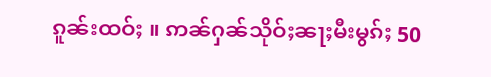ၵူၼ်းထဝ်ႈ ။ ဢၼ်ႁၼ်သိုဝ်ႈၼႃႈမီးမွၵ်ႈ 50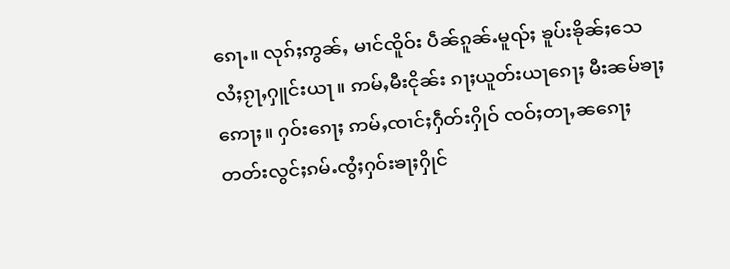ၵေႃႉ။ လုၵ်ႈဢွၼ်ႇ မၢင်ၸိူဝ်း ပဵၼ်ၵူၼ်ႉမူၺ်ႈ ၶူပ်းၶိုၼ်ႈသေ လႆႈၵႂႃႇႁူင်းယႃ ။ ဢမ်ႇမီးငိုၼ်း ၵႃႈယူတ်းယႃၵေႃႈ မီးၼမ်ၶႃႈဢေႃႈ။ ႁဝ်းၵေႃႈ ဢမ်ႇၸၢင်ႈႁဵတ်းႁိုဝ် ၸဝ်ႈတႃႇၼၵေႃႈ တတ်းလွင်ႈၵမ်ႉၸွႆႈႁဝ်းၶႃႈႁိုင်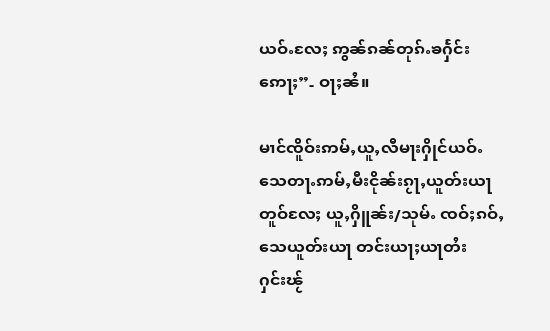ယဝ်ႉလႄႈ ဢွၼ်ၵၼ်တုၵ်ႉၶႁႅင်းဢေႃႈ”- ဝႃႈၼႆ။

မၢင်ၸိူဝ်းဢမ်ႇယူႇလီမႃးႁိုင်ယဝ်ႉသေတႃႉဢမ်ႇမီးငိုၼ်းၵႂႃႇယူတ်းယႃတူဝ်လႄႈ ယူႇႁိူၼ်း/သုမ်ႉ ၸဝ်ႈၵဝ်ႇသေယူတ်းယႃ တင်းယႃႈယႃတႆးႁင်းၽႂ်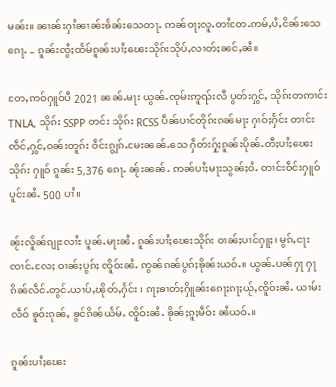မၼ်း။ ၼၢၼ်းႁၢႆၼၢၼ်းၶႅၼ်းသေတႃႉ ဢၼ်ဝႃႈလူႉတၢႆတႄႉဢမ်ႇပႆႇငိၼ်းသေၵေႃႉ – ၵူၼ်းၸွႆႈထႅမ်ၵူၼ်းပၢႆႈၽေးသိုၵ်းသိုပ်ႇလၢတ်ႈၼင်ႇၼႆ။

တႄႇဢဝ်ႁူဝ်ပီ 2021 ၼၼ်ႉမႃး ယွၼ်ႉၸုမ်းဢူၺ်းလီ ပွတ်းႁွင်ႇ သိုၵ်းတဢၢင်း TNLA, သိုၵ်း SSPP တင်း သိုၵ်း RCSS ပဵၼ်ပၢင်တိုၵ်းၵၼ်မႃး ႁၢဝ်ႈႁႅင်း တၢင်းၸဵင်ႇႁွင်ႇဝၼ်းတူၵ်း ဝဵင်းၵျွၵ်ႉမႄးၼၼ်ႉသေ ႁဵတ်းႁႂ်ႈၵူၼ်းပိုၼ်ႉတီႈပၢႆႈၽေးသိုၵ်း ႁူဝ် ၵူၼ်း 5,376 ၵေႃႉ ၼႂ်းၼၼ်ႉ ဢၼ်ပၢႆႈမႃးသွၼ်ႈဝႆႉ တၢင်းဝဵင်းႁူဝ်ပူင်းၼႆႉ 500 ပၢႆ။

ၼႂ်းလိူၼ်ၵျုႊလၢႆႊ ပူၼ်ႉမႃးၼႆႉ ၵူၼ်းပၢႆႈၽေးသိုၵ်း ဝၢၼ်ႈပၢင်ႁူႈ၊ မွၵ်ႇငႃးၸၢင်ႉလႄႈ ဝၢၼ်ႈပွၵ်ႈ ၸိူဝ်းၼႆႉ ဢွၼ်ၵၼ်ပွၵ်ႈၶိုၼ်းယဝ်ႉ။ ယွၼ်ႉပၼ်ႁႃ ႁႃၵိၼ်လဵင်ႉတွင်ႉယၢပ်ႇၽိုတ်ႇႁႅင်း ၊ ၵႃႈၶၢတ်ႈႁိူၼ်းၵေႃႈၵႃႈယႂ်ႇၸိူဝ်းၼႆႉ ယၢမ်းလဵဝ် ၶူဝ်းၵုၼ်ႇ ၶွင်ၵိၼ်ယႅမ်ႉ ၸိူဝ်းၼႆႉ ၶိုၼ်ႈၵူႈမဵဝ်း ၼႆယဝ်ႉ။

ၵူၼ်းပၢႆႈၽေး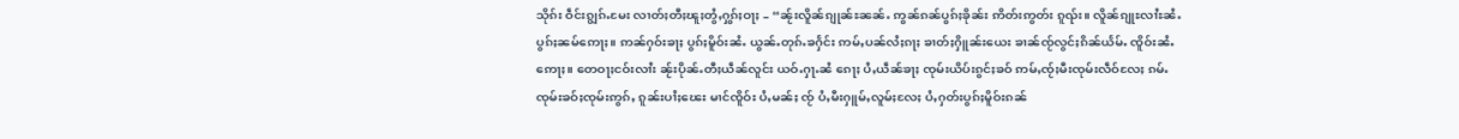သိုၵ်း ဝဵင်းၵျွၵ်ႉမႄး လၢတ်ႈတီႈၽူႈတွႆႇႁွၵ်ႈဝႃႈ – “ၼႂ်းလိူၼ်ၵျုၼ်ႊၼၼ်ႉ ဢွၼ်ၵၼ်ပွၵ်ႈၶိုၼ်း ဢိတ်းဢွတ်း ၵူၺ်း။ လိူၼ်ၵျုႊလၢႆႊၼႆႉ ပွၵ်ႈၼမ်ဢေႃႈ။ ဢၼ်ႁဝ်းၶႃႈ ပွၵ်ႈမိူဝ်းၼႆႉ ယွၼ်ႉတုၵ်ႉၶႁႅင်း ဢမ်ႇပၼ်လႆႈၵႃႈ ၶၢတ်ႈႁိူၼ်းယေး ၶၢၼ်ၸႂ်လွင်ႈၵိၼ်ယႅမ်ႉ ၸိူဝ်းၼႆႉဢေႃႈ။ တေဝႃႈငဝ်းလၢႆး ၼႂ်းပိုၼ်ႉတီႈယဵၼ်လူင်း ယဝ်ႉႁႃႉၼႆ ၵေႃႈ ပႆႇယဵၼ်ၶႃႈ ၸုမ်းယိပ်းၵွင်ႈၶဝ် ဢမ်ႇၸႂ်ႈမီးၸုမ်းလဵဝ်လႄႈ ၵမ်ႉၸုမ်းၶဝ်ႈၸုမ်းဢွၵ်ႇ ၵူၼ်းပၢႆႈၽေး မၢင်ၸိူဝ်း ပႆႇမၼ်ႈ ၸႂ် ပႆႇမီးႁူမ်ႇလူမ်ႈလႄႈ ပႆႇႁတ်းပွၵ်ႈမိူဝ်းၵၼ်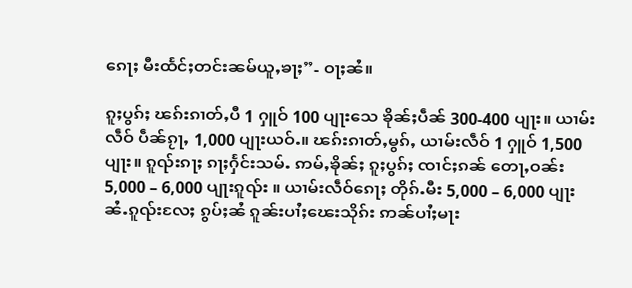ၵေႃႈ မီးထႅင်ႈတင်းၼမ်ယူႇၶႃႈ”- ဝႃႈၼႆ။

ၵူႈပွၵ်ႈ ၽၵ်းၵၢတ်ႇပီ 1 ႁူဝ် 100 ပျႃးသေ ၶိုၼ်ႈပဵၼ် 300-400 ပျႃး။ ယၢမ်းလဵဝ် ပဵၼ်ၵႂႃႇ 1,000 ပျႃးယဝ်ႉ။ ၽၵ်းၵၢတ်ႇမွၵ်ႇ ယၢမ်းလဵဝ် 1 ႁူဝ် 1,500 ပျႃး။ ၵူၺ်းၵႃႈ ၵႃႈႁႅင်းသမ်ႉ ဢမ်ႇၶိုၼ်ႈ ၵူႈပွၵ်ႈ ၸၢင်ႈၵၼ် တေႃႇဝၼ်း 5,000 – 6,000 ပျႃးၵူၺ်း ။ ယၢမ်းလဵဝ်ၵေႃႈ တိုၵ်ႉမီး 5,000 – 6,000 ပျႃးၼႆႉၵူၺ်းလႄႈ ၵွပ်ႈၼႆ ၵူၼ်းပၢႆႈၽေးသိုၵ်း ဢၼ်ပၢႆႈမႃး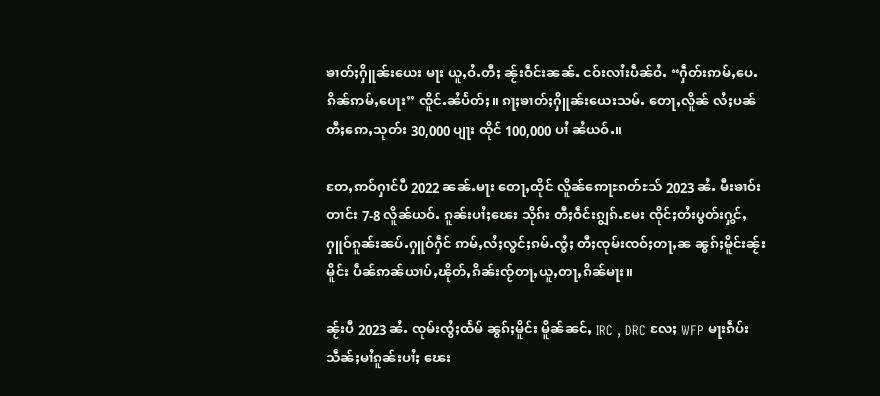ၶၢတ်ႈႁိူၼ်းယေး မႃး ယူႇဝႆႉတီႈ ၼႂ်းဝဵင်းၼၼ်ႉ ငဝ်းလၢႆးပဵၼ်ဝႆႉ “ႁဵတ်းဢမ်ႇပေႉ ၵိၼ်ဢမ်ႇပေႃး” ၸိူင်ႉၼႆပႅတ်ႈ။ ၵႃႈၶၢတ်ႈႁိူၼ်းယေးသမ်ႉ တေႃႇလိူၼ် လႆႈပၼ်တီႈဢေႇသုတ်း 30,000 ပျႃး ထိုင် 100,000 ပၢႆ ၼႆယဝ်ႉ။

တႄႇဢဝ်ႁၢင်ပီ 2022 ၼၼ်ႉမႃး တေႃႇထိုင် လိူၼ်ဢေႃႊၵတ်ႊသ် 2023 ၼႆႉ မီးၶၢဝ်းတၢင်း 7-8 လိူၼ်ယဝ်ႉ ၵူၼ်းပၢႆႈၽေး သိုၵ်း တီႈဝဵင်းၵျွၵ်ႉမႄး ၸိုင်ႈတႆးပွတ်းႁွင်ႇ ႁူဝ်ၵူၼ်းၼပ်ႉႁူဝ်ႁဵင် ဢမ်ႇလႆႈလွင်ႈၵမ်ႉၸွႆႈ တီႈၸုမ်းၸဝ်ႈတႃႇၼ ၼွၵ်ႈမိူင်းၼႂ်း မိူင်း ပဵၼ်ဢၼ်ယၢပ်ႇၽိုတ်ႇၵိၼ်းၸႂ်တႃႇယူႇတႃႇၵိၼ်မႃး။

ၼႂ်းပီ 2023 ၼႆႉ ၸုမ်းၸွႆႈထႅမ် ၼွၵ်ႈမိူင်း မိူၼ်ၼင်ႇ IRC , DRC လႄႈ WFP မႃးၵဵပ်းသဵၼ်ႈမၢႆၵူၼ်းပၢႆႈ ၽေး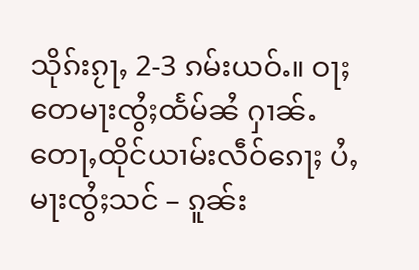သိုၵ်းၵႂႃႇ 2-3 ၵမ်းယဝ်ႉ။ ဝႃႈတေမႃးၸွႆႈထႅမ်ၼႆ ႁၢၼ်ႉတေႃႇထိုင်ယၢမ်းလဵဝ်ၵေႃႈ ပႆႇမႃးၸွႆႈသင် – ၵူၼ်း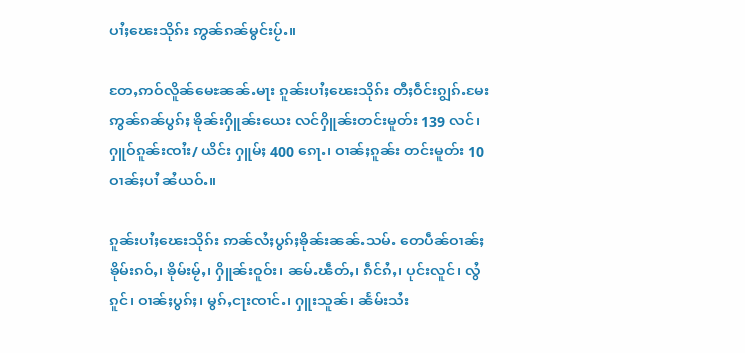ပၢႆႈၽေးသိုၵ်း ဢွၼ်ၵၼ်မွင်းပႂ်ႉ။

တႄႇဢဝ်လိူၼ်မေႊၼၼ်ႉမႃး ၵူၼ်းပၢႆႈၽေးသိုၵ်း တီႈဝဵင်းၵျွၵ်ႉမႄး ဢွၼ်ၵၼ်ပွၵ်ႈ ၶိုၼ်းႁိူၼ်းယေး လင်ႁိူၼ်းတင်းမူတ်း 139 လင်၊ ႁူဝ်ၵူၼ်းၸၢႆး/ ယိင်း ႁူမ်ႈ 400 ၵေႃႉ၊ ဝၢၼ်ႈၵူၼ်း တင်းမူတ်း 10 ဝၢၼ်ႈပၢႆ ၼႆယဝ်ႉ။

ၵူၼ်းပၢႆႈၽေးသိုၵ်း ဢၼ်လႆႈပွၵ်ႈၶိုၼ်းၼၼ်ႉသမ်ႉ တေပဵၼ်ဝၢၼ်ႈၶိုမ်းၵဝ်ႇ၊ ၶိုမ်းမႂ်ႇ၊ ႁိူၼ်းဝူဝ်း၊ ၼမ်ႉၽဵတ်ႇ၊ ၵဵင်ၵႆႇ၊ ပုင်းလူင်၊ လွႆၵူင်၊ ဝၢၼ်ႈပွၵ်ႈ၊ မွၵ်ႇငႃးၸၢင်ႉ၊ ႁူးသူၼ်၊ ၼႅမ်းသႆး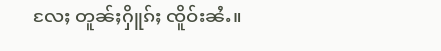လႄႈ တူၼ်ႈႁိူၵ်ႈ ၸိူဝ်းၼႆႉ။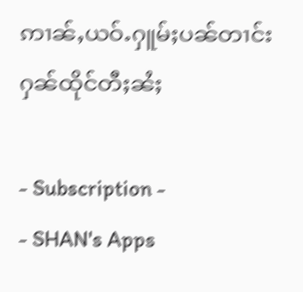ဢၢၼ်ႇယဝ်ႉႁူမ်ႈပၼ်တၢင်းႁၼ်ထိုင်တီႈၼႆႈ

- Subscription -
- SHAN's Apps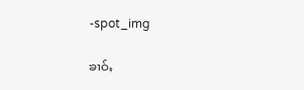-spot_img

ၶၢဝ်ႇ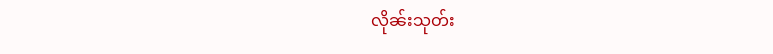လိုၼ်းသုတ်း